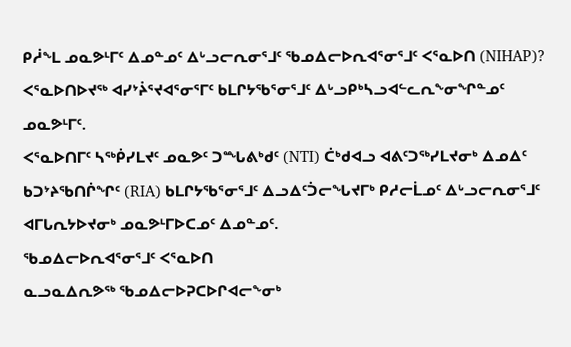ᑭᓲᖕᒪ ᓄᓇᕗᒻᒥᑦ ᐃᓄᓐᓄᑦ ᐃᒡᓗᓕᕆᓂᕐᒧᑦ ᖃᓄᐃᓕᐅᕆᐊᕐᓂᕐᒧᑦ ᐸᕐᓇᐅᑎ (NIHAP)?
ᐸᕐᓇᐅᑎᐅᔪᖅ ᐊᓯᔾᔩᕐᔪᐊᕐᓂᕐᒥᑦ ᑲᒪᒋᔭᖃᕐᓂᕐᒧᑦ ᐃᒡᓗᑭᒃᓴᓗᐊᓪᓚᕆᖕᓂᖏᓐᓄᑦ ᓄᓇᕗᒻᒥᑦ.
ᐸᕐᓇᐅᑎᒥᑦ ᓴᖅᑮᓯᒪᔪᑦ ᓄᓇᕗᑦ ᑐᙵᕕᒃᑯᑦ (NTI) ᑖᒃᑯᐊᓗ ᐊᕕᑦᑐᖅᓯᒪᔪᓂᒃ ᐃᓄᐃᑦ ᑲᑐᔾᔨᖃᑎᒌᖏᑦ (RIA) ᑲᒪᒋᔭᖃᕐᓂᕐᒧᑦ ᐃᓗᐃᑦᑑᓕᖓᔪᒥᒃ ᑭᓱᓕᒫᓄᑦ ᐃᒡᓗᓕᕆᓂᕐᒧᑦ ᐊᒥᒐᕆᔭᐅᔪᓂᒃ ᓄᓇᕗᒻᒥᐅᑕᓄᑦ ᐃᓄᓐᓄᑦ.
ᖃᓄᐃᓕᐅᕆᐊᕐᓂᕐᒧᑦ ᐸᕐᓇᐅᑎ
ᓇᓗᓇᐃᕆᕗᖅ ᖃᓄᐃᓕᐅᕈᑕᐅᒋᐊᓕᖕᓂᒃ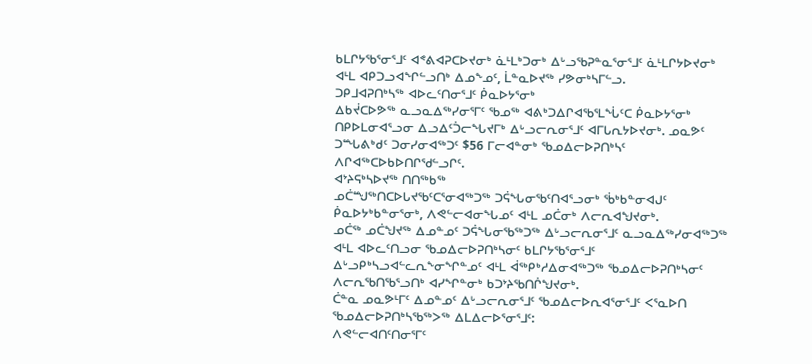ᑲᒪᒋᔭᖃᕐᓂᕐᒧᑦ ᐊᕝᕕᐊᕈᑕᐅᔪᓂᒃ ᓈᒻᒪᒃᑐᓂᒃ ᐃᒡᓗᖃᕈᓐᓇᕐᓂᕐᒧᑦ ᓈᒻᒪᒋᔭᐅᔪᓂᒃ ᐊᒻᒪ ᐊᑭᑐᓗᐊᖏᓪᓗᑎᒃ ᐃᓄᖕᓄᑦ, ᒫᓐᓇᐅᔪᖅ ᓯᕗᓂᒃᓴᒥᓪᓗ.
ᑐᑭᒧᐊᕈᑎᒃᓴᖅ ᐊᐅᓚᑦᑎᓂᕐᒧᑦ ᑮᓇᐅᔭᕐᓂᒃ
ᐃᑲᔫᑕᐅᕗᖅ ᓇᓗᓇᐃᖅᓯᓂᕐᒥᑦ ᖃᓄᖅ ᐊᕕᒃᑐᐃᒋᐊᖃᕐᒪᖔᑦᑕ ᑮᓇᐅᔭᕐᓂᒃ ᑎᑭᐅᒪᓂᐊᕐᓗᓂ ᐃᓗᐃᑦᑑᓕᖓᔪᒥᒃ ᐃᒡᓗᓕᕆᓂᕐᒧᑦ ᐊᒥᒐᕆᔭᐅᔪᓂᒃ. ᓄᓇᕗᑦ ᑐᙵᕕᒃᑯᑦ ᑐᓂᓯᓂᐊᖅᑐᑦ $56 ᒥᓕᐊᓐᓂᒃ ᖃᓄᐃᓕᐅᕈᑎᒃᓴᑦ ᐱᒋᐊᖅᑕᐅᑲᐅᑎᒋᖁᓪᓗᒋᑦ.
ᐊᔾᔨᕋᒃᓴᐅᔪᖅ ᑎᑎᖅᑲᖅ
ᓄᑖᙳᖅᑎᑕᐅᒐᔪᖃᑦᑕᕐᓂᐊᖅᑐᖅ ᑐᕌᖓᓂᖃᑦᑎᐊᕐᓗᓂᒃ ᖄᒃᑲᓐᓂᐊᒍᑦ ᑮᓇᐅᔭᒃᑲᓐᓂᕐᓂᒃ, ᐱᕙᓪᓕᐊᓂᖓᓄᑦ ᐊᒻᒪ ᓄᑖᓂᒃ ᐱᓕᕆᐊᖑᔪᓂᒃ.
ᓄᑖᖅ ᓄᑖᖑᔪᖅ ᐃᓄᓐᓄᑦ ᑐᕌᖓᓂᖃᖅᑐᖅ ᐃᒡᓗᓕᕆᓂᕐᒧᑦ ᓇᓗᓇᐃᖅᓯᓂᐊᖅᑐᖅ ᐊᒻᒪ ᐊᐅᓚᑦᑎᓗᓂ ᖃᓄᐃᓕᐅᕈᑎᒃᓴᓂᑦ ᑲᒪᒋᔭᖃᕐᓂᕐᒧᑦ ᐃᒡᓗᑭᒃᓴᓗᐊᓪᓚᕆᖕᓂᖏᓐᓄᑦ ᐊᒻᒪ ᐋᖅᑭᒃᓱᐃᓂᐊᖅᑐᖅ ᖃᓄᐃᓕᐅᕈᑎᒃᓴᓂᑦ ᐱᓕᕆᖃᑎᖃᕐᓗᑎᒃ ᐊᓯᖏᓐᓂᒃ ᑲᑐᔾᔨᖃᑎᒌᖑᔪᓂᒃ.
ᑖᓐᓇ ᓄᓇᕗᒻᒥᑦ ᐃᓄᓐᓄᑦ ᐃᒡᓗᓕᕆᓂᕐᒧᑦ ᖃᓄᐃᓕᐅᕆᐊᕐᓂᕐᒧᑦ ᐸᕐᓇᐅᑎ ᖃᓄᐃᓕᐅᕈᑎᒃᓴᖃᖅᐳᖅ ᐃᒪᐃᓕᐅᕐᓂᕐᒧᑦ:
ᐱᕙᓪᓕᐊᑎᑦᑎᓂᕐᒥᑦ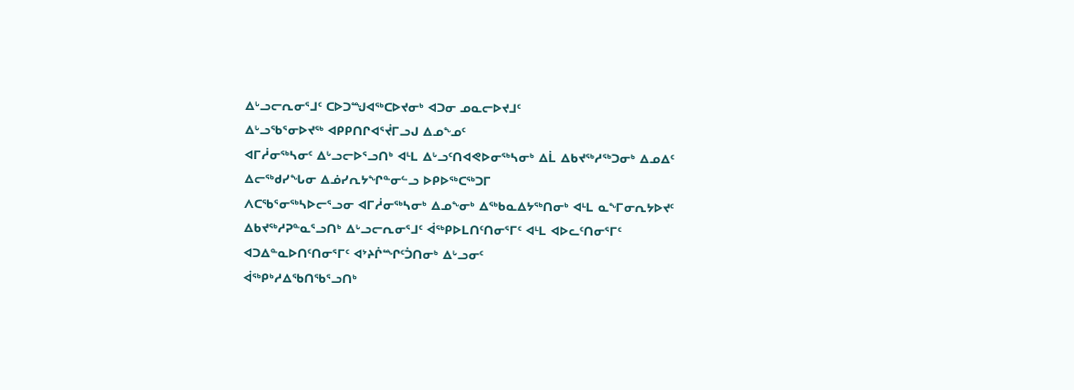ᐃᒡᓗᓕᕆᓂᕐᒧᑦ ᑕᐅᑐᙳᐊᖅᑕᐅᔪᓂᒃ ᐊᑐᓂ ᓄᓇᓕᐅᔪᒧᑦ
ᐃᒡᓗᖃᕐᓂᐅᔪᖅ ᐊᑭᑭᑎᒋᐊᕐᔫᒥᓗᒍ ᐃᓄᖕᓄᑦ
ᐊᒥᓲᓂᖅᓴᓂᑦ ᐃᒡᓗᓕᐅᕐᓗᑎᒃ ᐊᒻᒪ ᐃᒡᓗᑦᑎᐊᕙᐅᓂᖅᓴᓂᒃ ᐃᒫ ᐃᑲᔪᖅᓱᖅᑐᓂᒃ ᐃᓄᐃᑦ ᐃᓕᖅᑯᓯᖓᓂ ᐃᓅᓯᕆᔭᖏᓐᓂᓪᓗ ᐅᑭᐅᖅᑕᖅᑐᒥ
ᐱᑕᖃᕐᓂᖅᓴᐅᓕᕐᓗᓂ ᐊᒥᓲᓂᖅᓴᓂᒃ ᐃᓄᖕᓂᒃ ᐃᖅᑲᓇᐃᔭᖅᑎᓂᒃ ᐊᒻᒪ ᓇᖕᒥᓂᕆᔭᐅᔪᑦ ᐃᑲᔪᖅᓱᕈᓐᓇᕐᓗᑎᒃ ᐃᒡᓗᓕᕆᓂᕐᒧᑦ ᐋᖅᑭᐅᒪᑎᑦᑎᓂᕐᒥᑦ ᐊᒻᒪ ᐊᐅᓚᑦᑎᓂᕐᒥᑦ
ᐊᑐᐃᓐᓇᐅᑎᑦᑎᓂᕐᒥᑦ ᐊᔾᔨᒌᙱᑦᑑᑎᓂᒃ ᐃᒡᓗᓂᑦ
ᐋᖅᑭᒃᓱᐃᖃᑎᖃᕐᓗᑎᒃ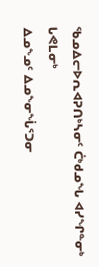ᖃᓄᐃᓕᐅᕆᐊᕈᑎᒃᓴᓂᑦ ᑖᒃᑯᓄᖓ ᐊᓯᖏᓐᓂᒃ ᒐᕙᒪᓂᒃ
ᐃᓄᖕᓄᑦ ᐃᓄᖕᓂᖔᕐᑐᓂ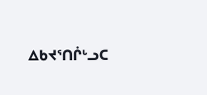ᐃᑲᔪᕐᑎᒌᒡᓗᑕ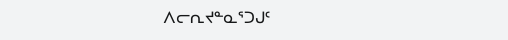ᐱᓕᕆᔪᓐᓇᕐᑐᒍᑦ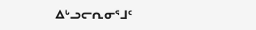ᐃᒡᓗᓕᕆᓂᕐᒧᑦ